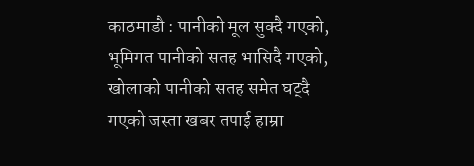काठमाडौ : पानीको मूल सुक्दै गएको, भूमिगत पानीको सतह भासिदै गएको, खोलाको पानीको सतह समेत घट्दै गएको जस्ता खबर तपाई हाम्रा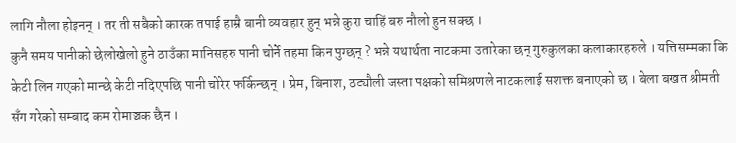लागि नौला होइनन् । तर ती सबैको कारक तपाई हाम्रै बानी व्यवहार हुन् भन्ने कुरा चाहिं बरु नौलो हुन सक्छ ।
कुनै समय पानीको छेलोखेलो हुने ठाउँका मानिसहरु पानी चोर्ने तहमा किन पुग्छन् ? भन्ने यथार्थता नाटकमा उतारेका छन् गुरुकुलका कलाकारहरुले । यत्तिसम्मका कि केटी लिन गएको मान्छे केटी नदिएपछि पानी चोरेर फर्किन्छन् । प्रेम, बिनाश, ठट्यौली जस्ता पक्षको समिश्रणले नाटकलाई सशक्त बनाएको छ । बेला बखत श्रीमती सँग गरेको सम्बाद कम रोमाञ्चक छैन ।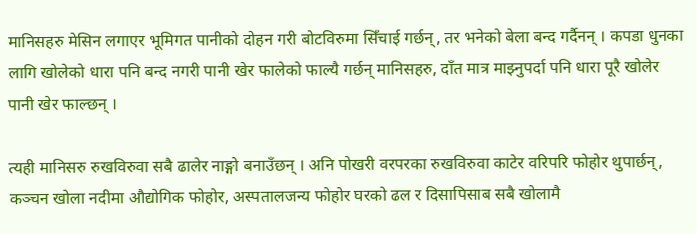मानिसहरु मेसिन लगाएर भूमिगत पानीको दोहन गरी बोटविरुमा सिँचाई गर्छन्, तर भनेको बेला बन्द गर्दैनन् । कपडा धुनका लागि खोलेको धारा पनि बन्द नगरी पानी खेर फालेको फाल्यै गर्छन् मानिसहरु, दाँत मात्र माझ्नुपर्दा पनि धारा पूरै खोलेर पानी खेर फाल्छन् ।

त्यही मानिसरु रुखविरुवा सबै ढालेर नाङ्गो बनाउँछन् । अनि पोखरी वरपरका रुखविरुवा काटेर वरिपरि फोहोर थुपार्छन्, कञ्चन खोला नदीमा औद्योगिक फोहोर, अस्पतालजन्य फोहोर घरको ढल र दिसापिसाब सबै खोलामै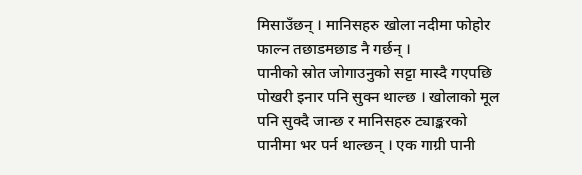मिसाउँछन् । मानिसहरु खोला नदीमा फोहोर फाल्न तछाडमछाड नै गर्छन् ।
पानीको स्रोत जोगाउनुको सट्टा मास्दै गएपछि पोखरी इनार पनि सुक्न थाल्छ । खोलाको मूल पनि सुक्दै जान्छ र मानिसहरु ट्याङ्करको पानीमा भर पर्न थाल्छन् । एक गाग्री पानी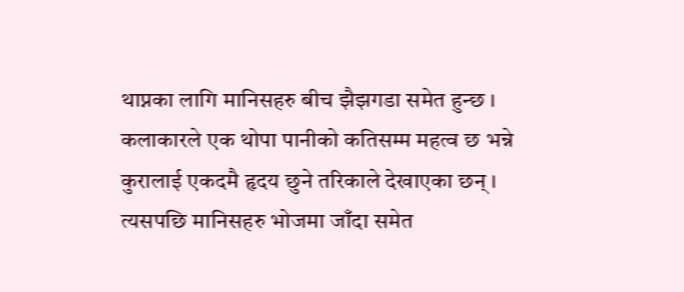थाप्नका लागि मानिसहरु बीच झैझगडा समेत हुन्छ ।
कलाकारले एक थोपा पानीको कतिसम्म महत्व छ भन्ने कुरालाई एकदमै हृदय छुने तरिकाले देखाएका छन् । त्यसपछि मानिसहरु भोजमा जाँदा समेत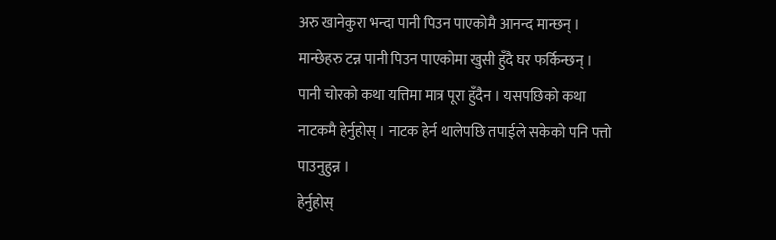अरु खानेकुरा भन्दा पानी पिउन पाएकोमै आनन्द मान्छन् । मान्छेहरु टन्न पानी पिउन पाएकोमा खुसी हुँदै घर फर्किन्छन् ।
पानी चोरको कथा यत्तिमा मात्र पूरा हुँदैन । यसपछिको कथा नाटकमै हेर्नुहोस् । नाटक हेर्न थालेपछि तपाईले सकेको पनि पत्तो पाउनुहुन्न ।
हेर्नुहोस्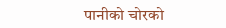पानीको चोरको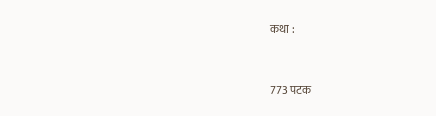कथा :


773 पटक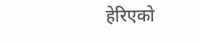हेरिएको